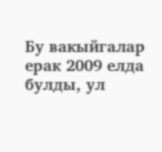Бу вакыйгалар ерак 2009 елда булды, ул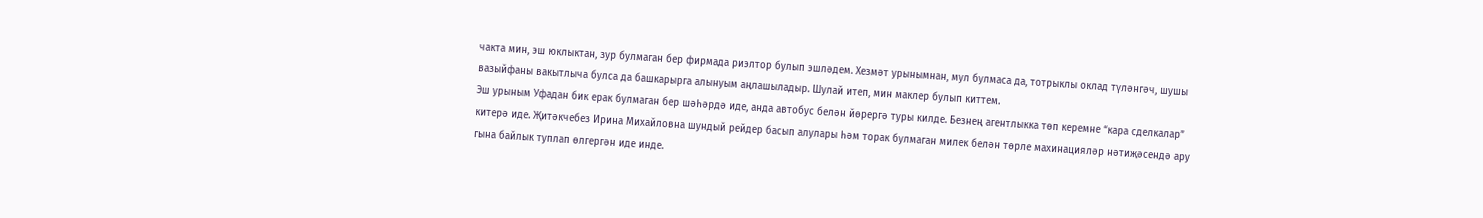чакта мин, эш юклыктан, зур булмаган бер фирмада риэлтор булып эшләдем. Хезмәт урынымнан, мул булмаса да, тотрыклы оклад түләнгәч, шушы вазыйфаны вакытлыча булса да башкарырга алынуым аңлашыладыр. Шулай итеп, мин маклер булып киттем.
Эш урыным Уфадан бик ерак булмаган бер шәһәрдә иде, анда автобус белән йөрергә туры килде. Безнең агентлыкка төп керемне “кара сделкалар” китерә иде. Җитәкчебез Ирина Михайловна шундый рейдер басып алулары һәм торак булмаган милек белән төрле махинацияләр нәтиҗәсендә ару гына байлык туплап өлгергән иде инде.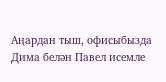Аңардан тыш, офисыбызда Дима белән Павел исемле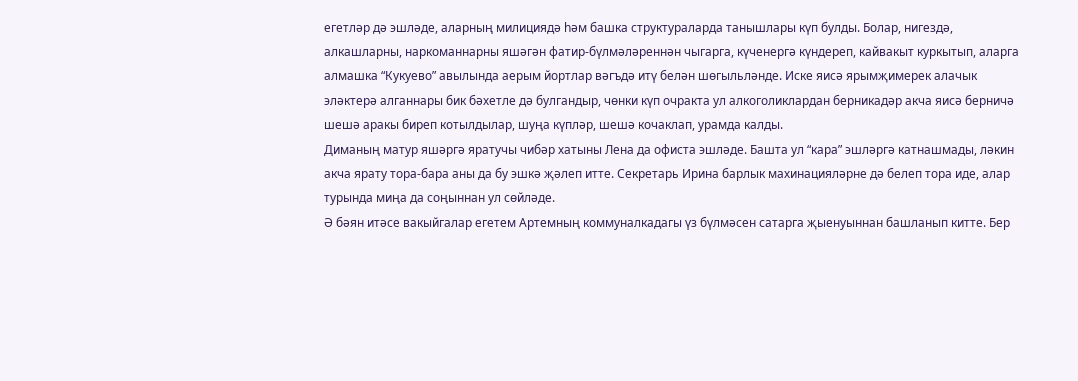егетләр дә эшләде, аларның милициядә һәм башка структураларда танышлары күп булды. Болар, нигездә, алкашларны, наркоманнарны яшәгән фатир-бүлмәләреннән чыгарга, күченергә күндереп, кайвакыт куркытып, аларга алмашка “Кукуево” авылында аерым йортлар вәгъдә итү белән шөгыльләнде. Иске яисә ярымҗимерек алачык эләктерә алганнары бик бәхетле дә булгандыр, чөнки күп очракта ул алкоголиклардан берникадәр акча яисә берничә шешә аракы биреп котылдылар, шуңа күпләр, шешә кочаклап, урамда калды.
Диманың матур яшәргә яратучы чибәр хатыны Лена да офиста эшләде. Башта ул “кара” эшләргә катнашмады, ләкин акча ярату тора-бара аны да бу эшкә җәлеп итте. Секретарь Ирина барлык махинацияләрне дә белеп тора иде, алар турында миңа да соңыннан ул сөйләде.
Ә бәян итәсе вакыйгалар егетем Артемның коммуналкадагы үз бүлмәсен сатарга җыенуыннан башланып китте. Бер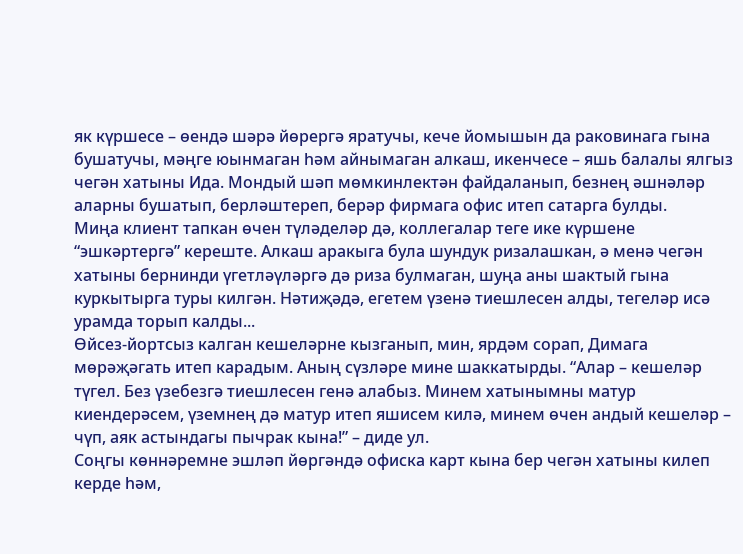як күршесе – өендә шәрә йөрергә яратучы, кече йомышын да раковинага гына бушатучы, мәңге юынмаган һәм айнымаган алкаш, икенчесе – яшь балалы ялгыз чегән хатыны Ида. Мондый шәп мөмкинлектән файдаланып, безнең әшнәләр аларны бушатып, берләштереп, берәр фирмага офис итеп сатарга булды.
Миңа клиент тапкан өчен түләделәр дә, коллегалар теге ике күршене “эшкәртергә” кереште. Алкаш аракыга була шундук ризалашкан, ә менә чегән хатыны бернинди үгетләүләргә дә риза булмаган, шуңа аны шактый гына куркытырга туры килгән. Нәтиҗәдә, егетем үзенә тиешлесен алды, тегеләр исә урамда торып калды...
Өйсез-йортсыз калган кешеләрне кызганып, мин, ярдәм сорап, Димага мөрәҗәгать итеп карадым. Аның сүзләре мине шаккатырды. “Алар – кешеләр түгел. Без үзебезгә тиешлесен генә алабыз. Минем хатынымны матур киендерәсем, үземнең дә матур итеп яшисем килә, минем өчен андый кешеләр – чүп, аяк астындагы пычрак кына!” – диде ул.
Соңгы көннәремне эшләп йөргәндә офиска карт кына бер чегән хатыны килеп керде һәм,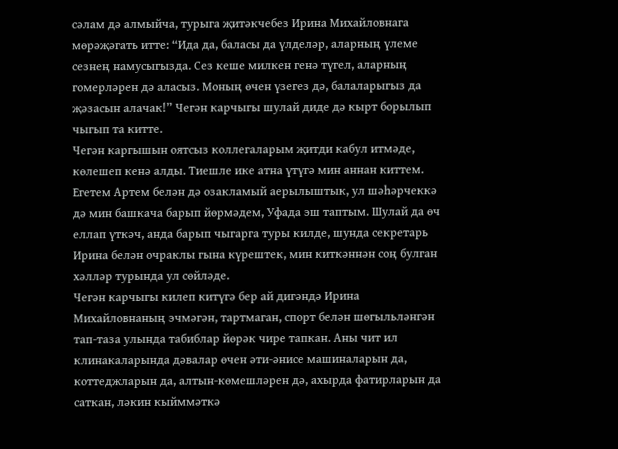сәлам дә алмыйча, турыга җитәкчебез Ирина Михайловнага мөрәҗәгать итте: “Ида да, баласы да үлделәр, аларның үлеме сезнең намусыгызда. Сез кеше милкен генә түгел, аларның гомерләрен дә аласыз. Моның өчен үзегез дә, балаларыгыз да җәзасын алачак!” Чегән карчыгы шулай диде дә кырт борылып чыгып та китте.
Чегән каргышын оятсыз коллегаларым җитди кабул итмәде, көлешеп кенә алды. Тиешле ике атна үтүгә мин аннан киттем. Егетем Артем белән дә озакламый аерылыштык, ул шәһәрчеккә дә мин башкача барып йөрмәдем, Уфада эш таптым. Шулай да өч еллап үткәч, анда барып чыгарга туры килде, шунда секретарь Ирина белән очраклы гына күрештек, мин киткәннән соң булган хәлләр турында ул сөйләде.
Чегән карчыгы килеп китүгә бер ай дигәндә Ирина Михайловнаның эчмәгән, тартмаган, спорт белән шөгыльләнгән тап-таза улында табиблар йөрәк чире тапкан. Аны чит ил клинакаларында дәвалар өчен әти-әнисе машиналарын да, коттеджларын да, алтын-көмешләрен дә, ахырда фатирларын да саткан, ләкин кыйммәткә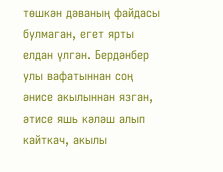төшкән дәваның файдасы булмаган, егет ярты елдан үлгән. Бердәнбер улы вафатыннан соң әнисе акылыннан язган, әтисе яшь кәләш алып кайткач, акылы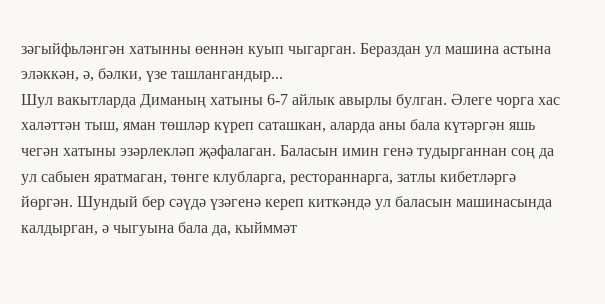зәгыйфьләнгән хатынны өеннән куып чыгарган. Бераздан ул машина астына эләккән, ә, бәлки, үзе ташлангандыр...
Шул вакытларда Диманың хатыны 6-7 айлык авырлы булган. Әлеге чорга хас халәттән тыш, яман төшләр күреп саташкан, аларда аны бала күтәргән яшь чегән хатыны эзәрлекләп җәфалаган. Баласын имин генә тудырганнан соң да ул сабыен яратмаган, төнге клубларга, рестораннарга, затлы кибетләргә йөргән. Шундый бер сәүдә үзәгенә кереп киткәндә ул баласын машинасында калдырган, ә чыгуына бала да, кыйммәт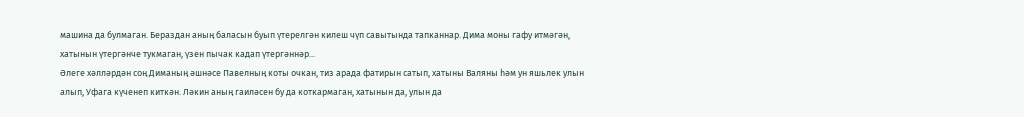машина да булмаган. Бераздан аның баласын буып үтерелгән килеш чүп савытында тапканнар. Дима моны гафу итмәгән, хатынын үтергәнче тукмаган, үзен пычак кадап үтергәннәр...
Әлеге хәлләрдән соң Диманың әшнәсе Павелның коты очкан, тиз арада фатирын сатып, хатыны Валяны һәм ун яшьлек улын алып, Уфага күченеп киткән. Ләкин аның гаиләсен бу да коткармаган, хатынын да, улын да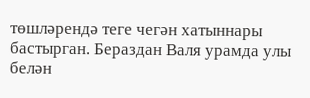төшләрендә теге чегән хатыннары бастырган. Бераздан Валя урамда улы белән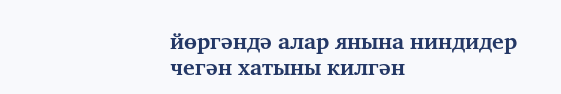йөргәндә алар янына ниндидер чегән хатыны килгән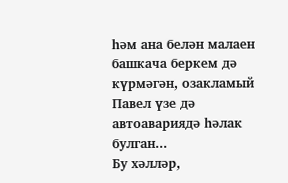һәм ана белән малаен башкача беркем дә күрмәгән, озакламый Павел үзе дә автоавариядә һәлак булган...
Бу хәлләр,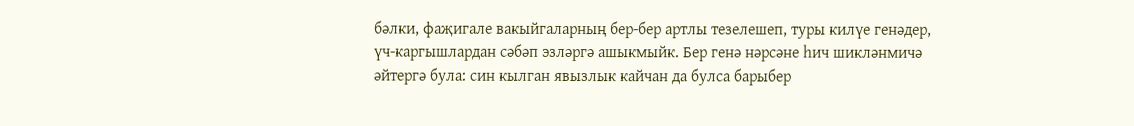бәлки, фаҗигале вакыйгаларның бер-бер артлы тезелешеп, туры килүе генәдер, үч-каргышлардан сәбәп эзләргә ашыкмыйк. Бер генә нәрсәне һич шикләнмичә әйтергә була: син кылган явызлык кайчан да булса барыбер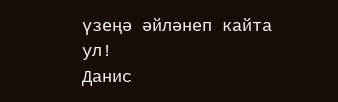үзеңә әйләнеп кайта ул!
Данис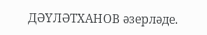ДӘҮЛӘТХАНОВ әзерләде.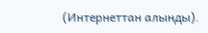(Интернеттан алынды).